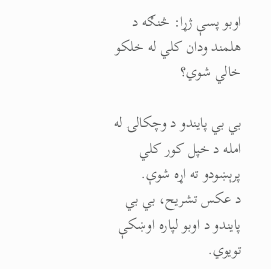اوبو پسې ژړا: څنګه د هلمند ودان کلي له خلکو خالي شوي؟

بي‌ بي پایندو د وچکالۍ له امله د خپل کور کلي‌ پرېښودو ته اړه شوې.
د عکس تشریح، بي بي‌ پایندو د اوبو لپاره اوښکې تویوي.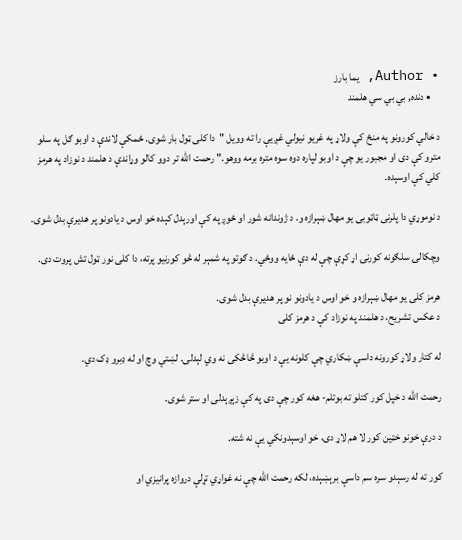• Author, یما بارز
    • دنده, بي بي سي هلمند

د خالي کورونو په منځ‌ کې ولاړ په غریو نیولي غږ یې را ته وویل "دا کلی ټول بار شوی. ځمکې لاندې د اوبو ګل په سلو مترو کې دی او مجبور یو چې د اوبو لپاره دوه سوه متره برمه ووهو." رحمت الله تر دوو کالو وړاندې د هلمند د نوزاد په هرمز کلي‌ کې اوسېده.

د نوموړي دا پلرنی ټاټوبی یو مهال ښېرازه و. د ژوندانه شور او ځوږ په کې اورېدل کېده خو اوس د یادونو پر هدیرې بدل شوی.

وچکالۍ سلګونه کورنۍ اړ کړې چې له دې ځایه ووځي. د ګوتو په شمېر له څو کورنیو پرته، دا کلی نور ټول تش پروت دی.

هرمز کلی یو مهال ښېرازه و خو اوس د یادونو نو پر هدیرې بدل شوی.
د عکس تشریح، د هلمند په نوزاد کې د هرمز کلی

له کتار ولاړ کورونه داسې ښکاري‌ چې کلونه یې د اوبو څاڅکی نه وي‌ لېدلی. لښتي وچ او له ډبرو ډک دي.

رحمت الله د خپل کور کتلو ته بوتلم- هغه کور چې دی په کې زېږېدلی او ستر شوی.

د درې خونو خټین کور لا هم لاړ دی، خو اوسېدونکي یې نه شته.

کور ته له رسېدو سره سم داسې برېښېده، لکه رحمت الله چې نه غواړي تړلې دروازه پرانیزي او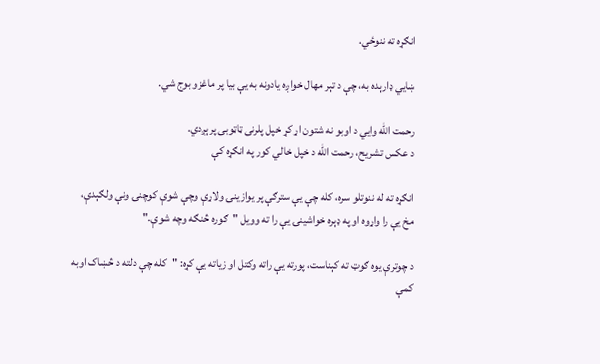انګړه ته ننوځي.

ښايي‌ ډارېده به، چې د تېر مهال خواږه یادونه به یې بیا پر ماغزو بوج شي.

رحمت الله وايي د اوبو نه شتون اړ کړ خپل پلرنی ټاټوبی پرېږدي.
د عکس تشریح، رحمت الله د خپل خالي کور په انګړه کې

انګړه ته له ننوتلو سره،‌ کله چې یې سترګې پر یوازینۍ ولاړې وچې شوې کوچنۍ ونې ولګېدې، مخ یې را واړوه او په ډېره خواشینۍ یې را ته وویل "ګوره څنګه وچه شوې."

د چوترې یوه ګوټ ته کېناست،‌ پورته یې راته وکتل او زیاته یې کړه: "کله چې دلته د څښاک اوبه کمې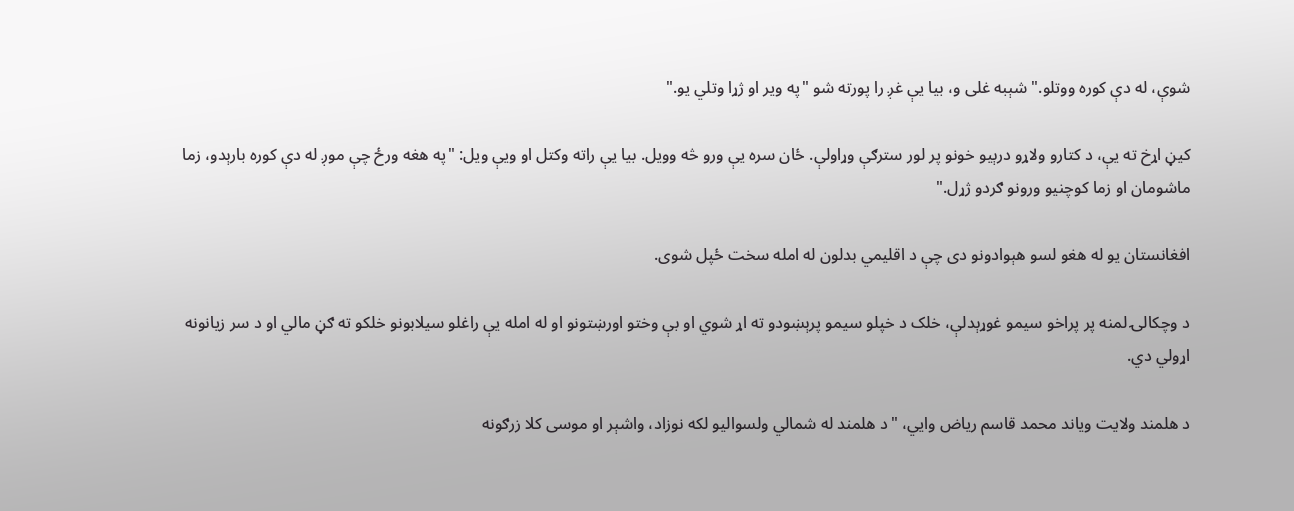شوې، له دې کوره ووتلو." شېبه غلی و، بیا یې غږ را پورته شو "په ویر او ژړا وتلي‌ یو."

کیڼ اړخ ته یې، د کتارو ولاړو درېیو خونو پر لور سترګې وړاولې. ځان سره یې ورو څه وویل. بیا یې راته وکتل او ویې ویل: "په هغه ورځ چې موږ له دې کوره بارېدو، زما ماشومان او زما کوچنیو ورونو ګردو ژړل."

افغانستان یو له هغو لسو هېوادونو دی چې د اقلیمي بدلون له امله سخت ځپل شوی.

د وچکالۍ لمنه پر پراخو سیمو غوړېدلې،‌ خلک د خپلو سیمو پرېښودو ته اړ شوي‌ او بې وختو اورښتونو او له امله یې راغلو سیلابونو خلکو ته ګڼ مالي‌ او د سر زیانونه اړولي‌ دي.

د هلمند ولایت ویاند محمد قاسم ریاض وايي، "د هلمند له شمالي‌ ولسوالیو لکه نوزاد، واشېر او موسی کلا زرګونه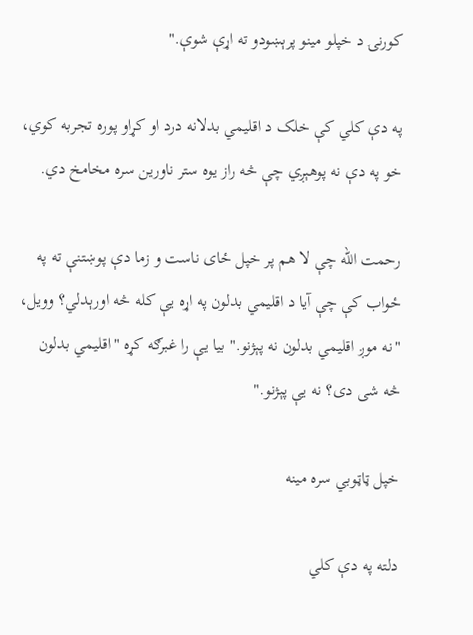کورنۍ د خپلو مینو پرېښودو ته اړې شوې."

په دې کلي کې خلک د اقلیمي بدلانه درد او کړاو پوره تجربه کوي، خو په دې نه پوهېږي چې څه راز یوه ستر ناورین سره مخامخ دي.

رحمت الله چې لا هم پر خپل ځای ناست و زما دې پوښتنې ته په ځواب کې چې آیا د اقلیمي بدلون په اړه یې کله څه اورېدلي؟ وویل،‌ "نه موږ اقلیمي بدلون نه پېژنو." بیا یې را غبرګه کړه "اقلیمي بدلون څه شی دی؟ نه یې پېژنو."

خپل ټاټوبي‌ سره مینه

دلته په دې کلي‌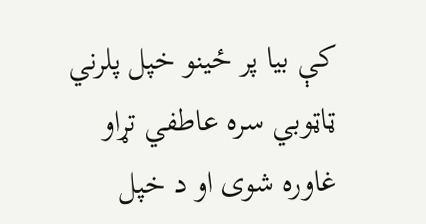کې بیا پر ځینو خپل پلرني ټاټوبي سره عاطفي تړاو غاوره شوی او د خپل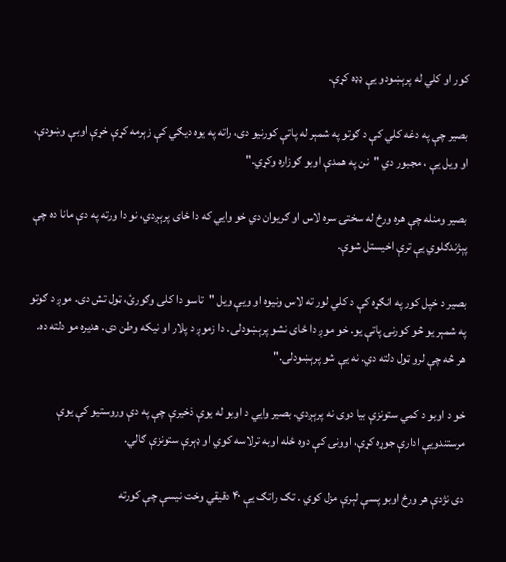کور او کلي له پرېښودو یې ډډه کړې.

بصیر چې په دغه کلي‌ کې د ګوتو په شمېر له پاتې کورنیو دی، راته په یوه دیګي کې زېرمه کړې خړې اوبې وښودې، او ویل یې ، مجبور دي "نن په همدې اوبو ګوزاره وکړي."

بصیر ومنله چې هره ورځ له سختۍ سره لاس او ګریوان دي خو وايي که دا ځای پرېږدي، نو دا ورته په دې مانا ده چې پېژندګلوي یې ترې اخیستل شوې.

بصیر د خپل کور په انګړه کې د کلي‌ لور ته لاس ونیوه او ویې ویل "تاسو دا کلی وګورئ، ټول تش دی. موږ د ګوتو په شمېر یو څو کورنۍ پاتې یو. خو موږ دا ځای نشو پرېښودلی. دا زموږ د پلار او نیکه وطن دی. هدیره مو دلته ده. هر څه چې لرو ټول دلته دي. نه یې شو پرېښودلی."

خو د اوبو د کمي ستونزې بیا دوی نه پرېږدي. بصیر وايي‌ د اوبو له یوې ذخیرې چې په دې وروستیو کې یوې مرستندویې ادارې جوړه کړې، اوونۍ کې دوه ځله اوبه ترلاسه کوي او ډېرې ستونزې ګالي.

دی نژدې هر ورځ‌ اوبو پسې لېرې مزل کوي . تګ راتګ یې ۴۰ دقیقي وخت نیسې چې کورته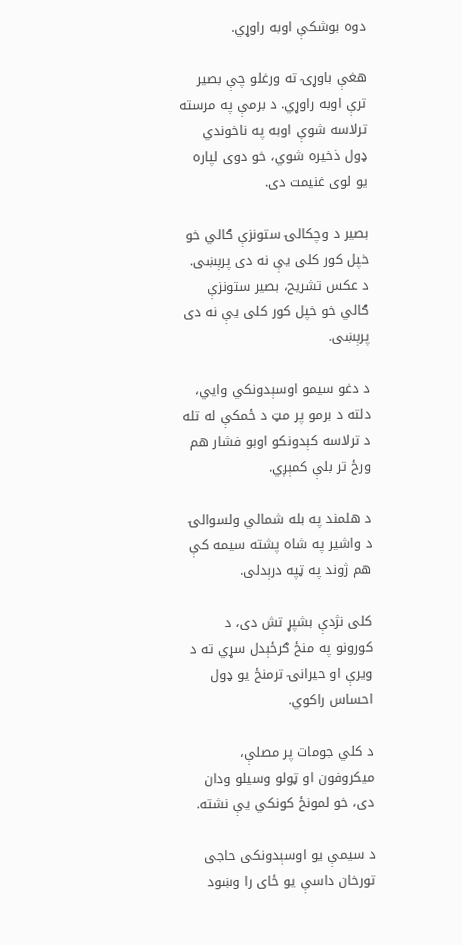دوه بوشکې اوبه راوړي.

هغې باوړۍ ته ورغلو چې بصیر ترې اوبه راوړي. د برمې په مرسته ترلاسه شوې اوبه په ناخوندي‌ ډول ذخیره شوي، خو دوی لپاره یو لوی غنیمت دی.

بصیر د وچکالۍ ستونزې ګالي‌ خو خپل کور کلی یې نه دی پرېښی.
د عکس تشریح، بصیر ستونزې ګالي‌ خو خپل کور کلی یې نه دی پرېښی.

د دغو سیمو اوسېدونکي وايي‌، دلته د برمو پر مټ‌ د ځمکې له تله د ترلاسه کېدونکو اوبو فشار هم ورځ تر بلې کمېږي.

د هلمند په بله شمالي‌ ولسوالۍ د واشیر په شاه پشته سیمه کې هم ژوند په ټپه درېدلی.

کلی نژدې بشپړ تش دی، د کورونو په منځ ګرځېدل سړي ته د ویرې او حیرانۍ‍ ترمنځ یو ډول احساس راکوي.

د کلي جومات پر مصلې، میکروفون او ټولو وسیلو ودان دی، خو لمونځ کونکي یې نشته.

د سیمې یو اوسېدونکی حاجی تورخان داسې یو ځای را وښود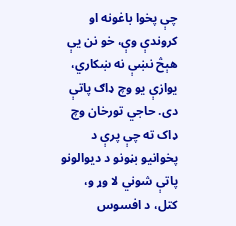چې پخوا باغونه او کروندې وې، خو نن یې هېڅ نښې نه ښکاري، یوازې یو وچ ډاګ پاتې دی. حاجي تورخان وچ ډاک ته چې پرې د پخوانیو بڼونو د دیوالونو پاتې شوني‌ لا وړ و، کتل،‌ د افسوس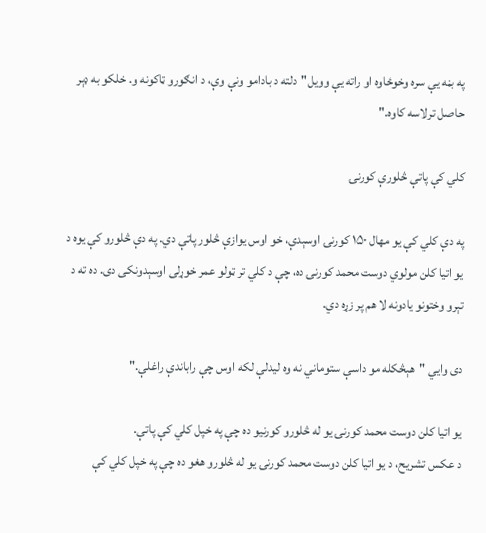په بڼه یې سره وخوځاوه او راته یې وویل"دلته د بادامو ونې وې، د انګورو ټاکونه و. خلکو به ډېر حاصل ترلاسه کاوه."

کلي‌ کې پاتې څلورې کورنۍ

په دې کلي‌ کې یو مهال ۱۵۰ کورنۍ اوسېدې، خو اوس یوازې څلور پاتې دي. په دې څلورو کې یوه د یو اتیا کلن مولوي‌ دوست محمد کورنۍ ده، چې د کلي‌ تر ټولو عمر خوړلی اوسېدونکی دی. ده ته د تېرو وختونو یادونه لا هم پر زړه دي.

دی وايي‌ "هېڅکله مو داسې ستوماني‌ نه وه لیدلې لکه اوس چې راباندې راغلې."

یو اتیا کلن دوست محمد کورنۍ یو له څلورو کورنیو ده چې په خپل کلي‌ کې پاتې.
د عکس تشریح، د یو اتیا کلن دوست محمد کورنۍ یو له څلورو هغو ده چې په خپل کلي‌ کې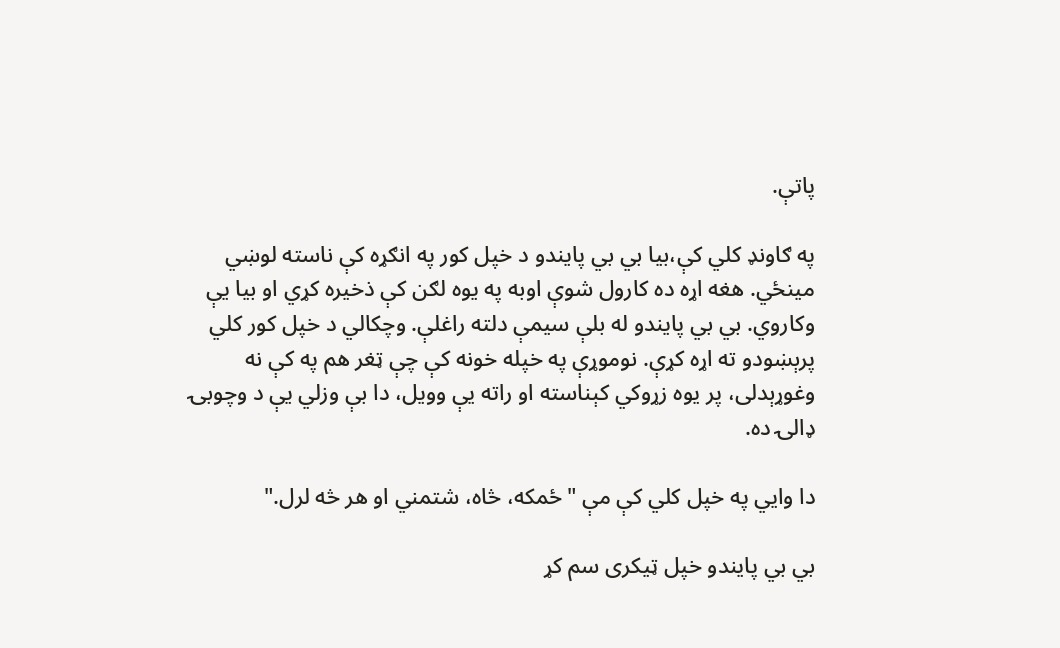پاتې.

په ګاونډ کلي‌ کې،بیا بي بي‌ پایندو د خپل کور په انګړه کې ناسته لوښي مینځي. هغه اړه ده کارول شوې اوبه په یوه لګن کې ذخیره کړي او بیا یې وکاروي. بي بي پایندو له بلې سیمې دلته راغلې. وچکالي‌ د خپل کور کلي‌ پرېښودو ته اړه کړې. نوموړې په خپله خونه کې چې ټغر هم په کې نه وغوړېدلی، پر یوه زړوکي کېناسته او راته یې وویل، دا بې وزلي یې د وچوبۍ ډالۍ ده.

دا وايي‌ په خپل کلي‌ کې مې "ځمکه،‌ څاه، شتمني‌ او هر څه لرل."

بي بي پایندو خپل ټیکری سم کړ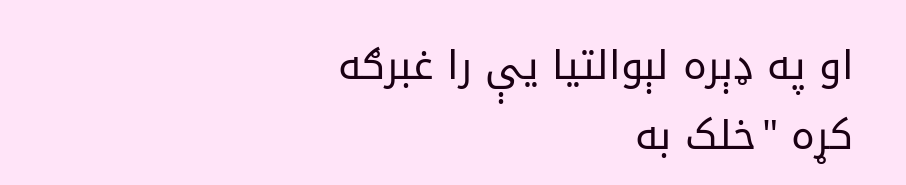او په ډېره لېوالتیا یې را غبرګه کړه ‌"خلک به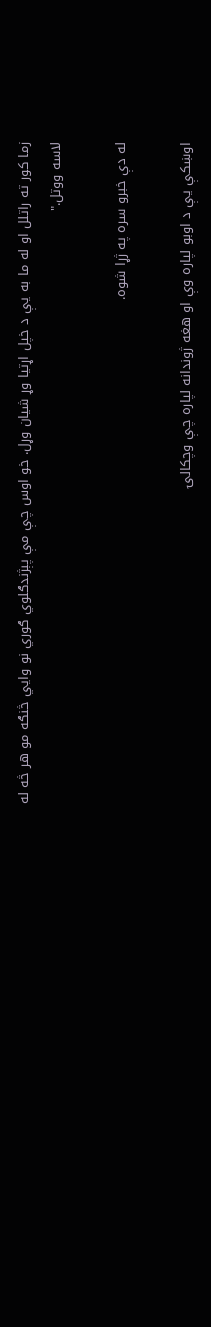زما کور ته راتلل او له ما به یې د خپل اړتیا وړ شیان وړل. خو اوس چې مې پېژندګلوي‌ ګوري‌ نو وايي څنګه مو هر څه له لاسه ووتل."

له دې خبرو سره په ژړا شوه.

اوښکې یې د اوبو لپاره وې او هغه ژوندانه لپاره چې وچکالۍ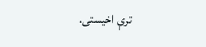ترې اخیستی.